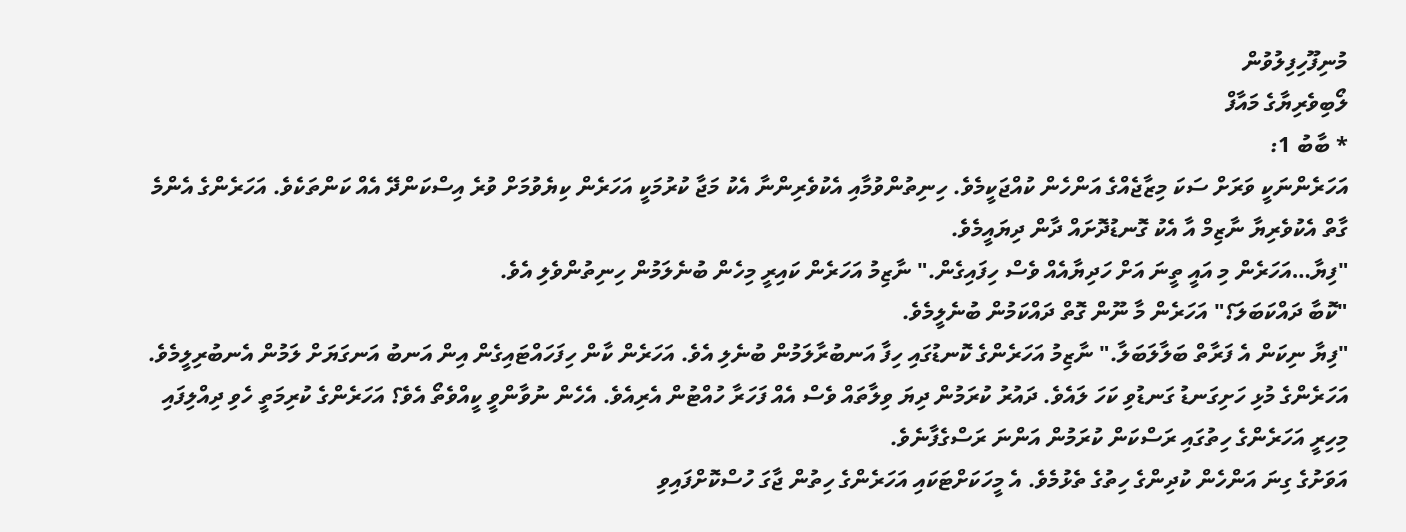މުނިފޫހިފިލުވުން
ލޯބިވެރިޔާގެ މައާފް
* ބާބު 1:
އަހަރެންނަކީ ވަރަށް ސަކަ މިޒާޖެއްގެ އަންހެން ކުއްޖަކީމެވެ. ހިނިތުންވުމާއި އެކުވެރިންނާ އެކު މަޖާ ކުރުމަކީ އަހަރެން ކިޔެވުމަށް ވުރެ އިސްކަންދޭ އެއް ކަންތަކެވެ. އަހަރެންގެ އެންމެ ގާތް އެކުވެރިޔާ ނާޒިމް އާ އެކު ގޮނޑުދޮށައް ދާން ދިޔައީމެވެ.
"ފިޔާ…އަހަރެން މި އައީ ތީނަ އަށް ހަދިޔާއެއް ވެސް ހިފައިގެން." ނާޒިމު އަހަރެން ކައިރީ މިހެން ބުނެލަމުން ހިނިތުންވެލި އެވެ.
"ކޮބާ ދައްކަބަލަ؟" އަހަރެން މާ ނޫން ގޮތް ދައްކަމުން ބުނެލީމެވެ.
"ފިޔާ ނިކަން އެ ފަރާތް ބަލާލަބަލާ." ނާޒިމު އަހަރެންގެ ކޮނޑުގައި ހިފާ އަނބުރާލަމުން ބުނެލި އެވެ. އަހަރެން ކާން ހިފަހައްޓައިގެން އިން އަނބު އަނގަޔަށް ލަމުން އެނބުރިލީމެވެ. އަހަރެންގެ މުޅި ހަށިގަނޑު ގަނޑުވި ކަހަ ލައެވެ. ދައުރު ކުރަމުން ދިޔަ ވިލާތައް ވެސް އެއް ފަހަރާ ހުއްޓުން އެރިއެވެ. އެހެން ނުވާންވީ ކީއްވެތޯ އެވެ؟ އަހަރެންގެ ކުރިމަތީ ހެވި ދިއްލިފައި މިހިރީ އަހަރެންގެ ހިތުގައި ރަސްކަން ކުރަމުން އަންނަ ރަސްގެފާނެވެ.
އަވަށުގެ ގިނަ އަންހެން ކުދިންގެ ހިތުގެ ތެޅުމެވެ. އެ މީހަކަށްޓަކައި އަހަރެންގެ ހިތުން ޖާގަ ހުސްކޮށްފައިވި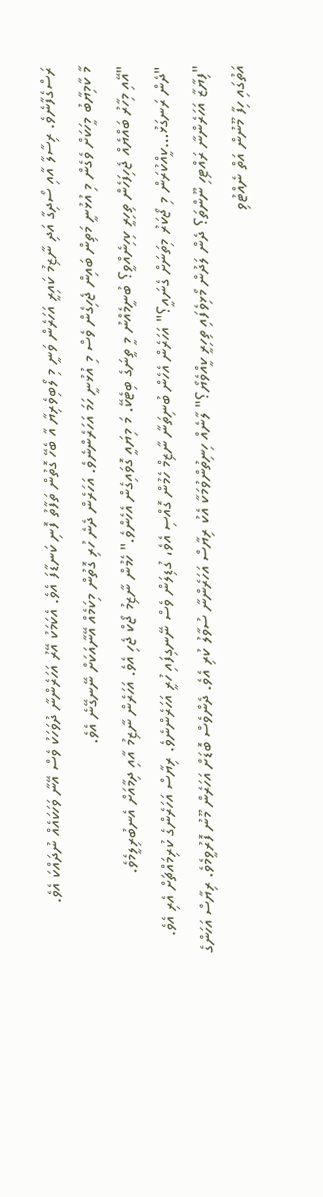ރަސްގެފާނެވެ. ރިސާލާ އާއި ސޯދިގާ އަދި ނާޒިމު ކައިރީ އަހަރެން ވަނީ މި ލޯބިވެރިޔާ އާ ބެހޭ ގޮތުން ތަފާތު ފޮނި ކަނޑާފަ އެވެ. އެކަމަކު އޭރު އަހަރެންނާ ދުވަހަކު ވެސް އޭނާ ވަހަކައެއް ނުދައްކަ އެވެ.
މާ ކާމިޔާބު މީހަކަށް ވެގެން މި އުޅުނީ މަތިން ބައިން ޖެހިގެން ވެސް މި އުޅުނީ ހަމަ އަހަރެންނެވެ. އަހަރެން ދެނެ ހުރި ގޮތުން މިކަމެއް އޭނާއަކަށް ނޭނގޭނެ އެވެ.
"އޭއި މިހާރު ބައްޔެއް ޖެހިފަހެން ތިހިރީ ކިހިނެއްވީ؟ ބުނީމެއްނު މީ ތީނަގެ ބިޓެކޭ. މަ މިޔައީ ގޮވައިގެން އެހެންވެ." ހެމުން ނާޒިމު ޖޯކް ޖެހި އެވެ. އަހަރެން ނާޒިމު އާއި ދިމާއަށް އެނބުރިލީމެވެ.
"ދެން ރަނގަޅު…ކީއްކުރަން މި ޖޯކަރު މިތަނަށް ގެނައީ؟" އަހަރެން އެހެން ބުނިތަނާ ނާޒިމް ހެމުން ގޮއްސި އެވެ، ގުޑިލަން ވެސް ނޭނގިފައި ހުރީ އަހަރެންނެވެ. ރިޔާސް އަހަރެންގެ ކުރިމައްޗަށް އެރި އެވެ.
"ފިޔާޒާ އަހަރެންނާ ރައްޓިހި ނޫންތަ؟ ދެން ލަދުން މޯޅިވެފައި ތިހިރީ ކީއްވެޔޯ؟" ލާނެއް ހިނިތުންވުމަކާ އެކު ރިޔާސް އަހަރެންނާ ސުވާލު ކުރި އެވެ. ދެންވެސް ބޮޑަށް އަހަރެން މޫނު ފޮރުވީމެވެ. ރިޔާސް އަހަންގެ އަތުގައި ހިފާ މޫނުން އަތް ނެއްޓުވި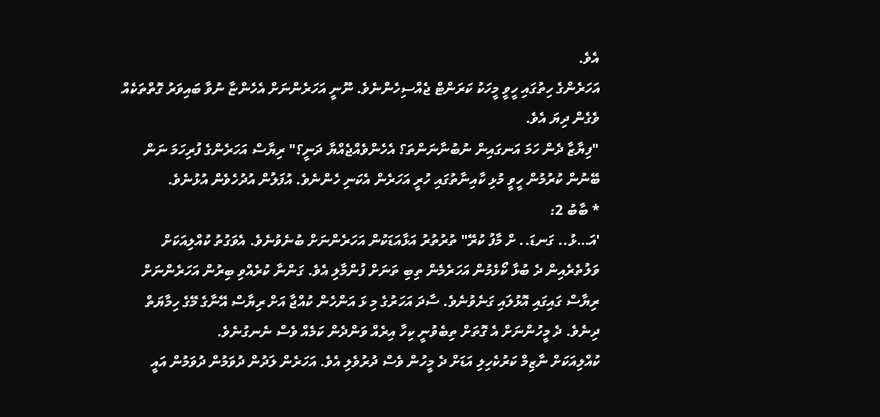އެވެ.
އަހަރެންގެ ހިތުގައި ހީވީ މީހަކު ކަރަންޓް ޖެއްސިހެންނެވެ. ނޫނީ އަހަރެންނަށް އެހެންޏާ ނުވާ ބައިވަރު ގޮތްތަކެއް ވެގެން ދިޔަ އެވެ.
"ފިޔާޒާ ދެން ހަމަ އަނގައިން ނުބުނާނަންތަ؟ އެހެންވެއްޖެއްޔާ ދަނީ؟" ރިޔާސް އަހަރެންގެ ފުރިހަމަ ނަން ބޭނުން ކުރުމުން ހީވީ މުޅި ކާއިނާތުގައި ހުރީ އަހަރެން އެކަނި ހެންނެވެ. އުފަލުން އުދުހެވެން އުޅުނެވެ.
* ބާބު 2:
'އަ…ޅު.. ގަނޑަ.. ށް މާފު ކުރޭ" ތުރުތުރު އަޅާއަޑަކުން އަހަރެންނަށް ބުނެވުނެވެ. އެވަގުތު ކުއްލިއަކަށް ވަލުތެރެއިން ދެ ބުޅާ ކޯޅެމުން އަހަރެމެން ތިބި ތަނަށް ފުންމާލި އެވެ. ގަންނާ ކުރެއްވި ބިރުން އަހަރެންނަށް ރިޔާސް ގައިގައި އޮޅުލައި ގަނެވުނެވެ. ސާދަ އަހަރުގެ މި ޅަ އަންހެން ކުއްޖާ އަށް ރިޔާސް އޭނާގެ މޭގެ ހިމާޔަތް ދިނެވެ. ދެ މީހުންނަށް އެ ގޮތަށް ތިބެވުނީ ކިހާ އިރެއް ވަންދެން ކަމެއް ވެސް ނެނގުނެވެ.
ކުއްލިއަކަށް ނާޒިމް ކަރުކެހިލި އަޑަށް ދެ މީހުން ވެސް ދުރުވެލި އެވެ. އަހަރެން ލަދުން ދުވަމުން ދުވަމުން އައީ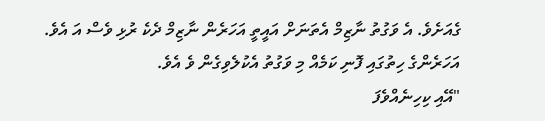ގެއަށެވެ. އެ ވަގުތު ނާޒިމް އެތަނަށް އައީތީ އަހަރެން ނާޒިމް ދެކެ ރުޅި ވެސް އަ އެވެ. އަހަރެންގެ ހިތުގައި ފޮނި ކަމެއް މި ވަގުތު އެކުލެވިގެން ވެ އެވެ.
"އޭއި ކިހިނެއްވެފަ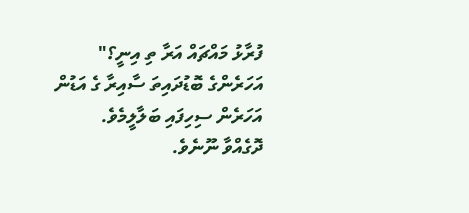ފުރާޅު މައްޗައް އަރާ ތި އިނީ؟" އަހަރެންގެ ބޮޑުދައިތަ ސާއިރާ ގެ އަޑުން އަހަރެން ސިހިފައި ބަލާލީމެވެ.
ދޮގެއްވާ ނޫނެވެ.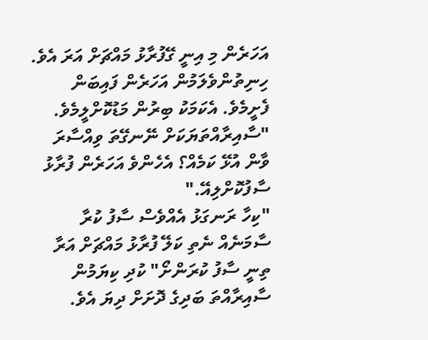އަހަރެން މި އިނީ ގޭފުރާޅު މައްޗަށް އަރަ އެވެ. ހިނިތުންވެލަމުން އަހަރެން ފައިބަން ފެށީމެވެ. އެކަމަކު ބިރުން މަޑުކޮށްލީމެވެ.
"ސާއިރާއްތަޔަކަށް ނޭނގޭތަ ވިއްސާރަ ވާން އުޅޭ ކަމެއް؟ އެހެންވެ އަހަރެން ފުރާޅު ސާފުކޮށްލިއޭ."
"ކިހާ ރަނގަޅު އެއްވެސް ސާފު ކުރާ ސާމަނެއް ނެތި ކަލޭ ފުރާޅު މައްޗަށް އަރާ ތިނީ ސާފު ކުރަންށޯ" ކުދި ކިޔަމުން ސާއިރާއްތަ ބަދިގެ ދޮށަށް ދިޔަ އެވެ.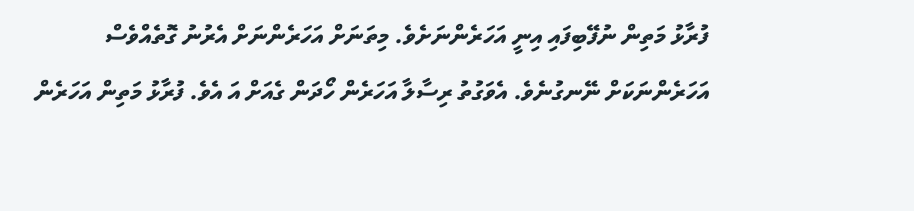ފުރާޅު މަތިން ނުފޭބިފައި އިނީ އަހަރެންނަށެވެ. މިތަނަށް އަހަރެންނަށް އެރުނު ގޮތެއްވެސް އަހަރެންނަކަށް ނޭނގުނެވެ. އެވަގުތު ރިސާލާ އަހަރެން ހޯދަން ގެއަށް އަ އެވެ. ފުރާޅު މަތިން އަހަރެން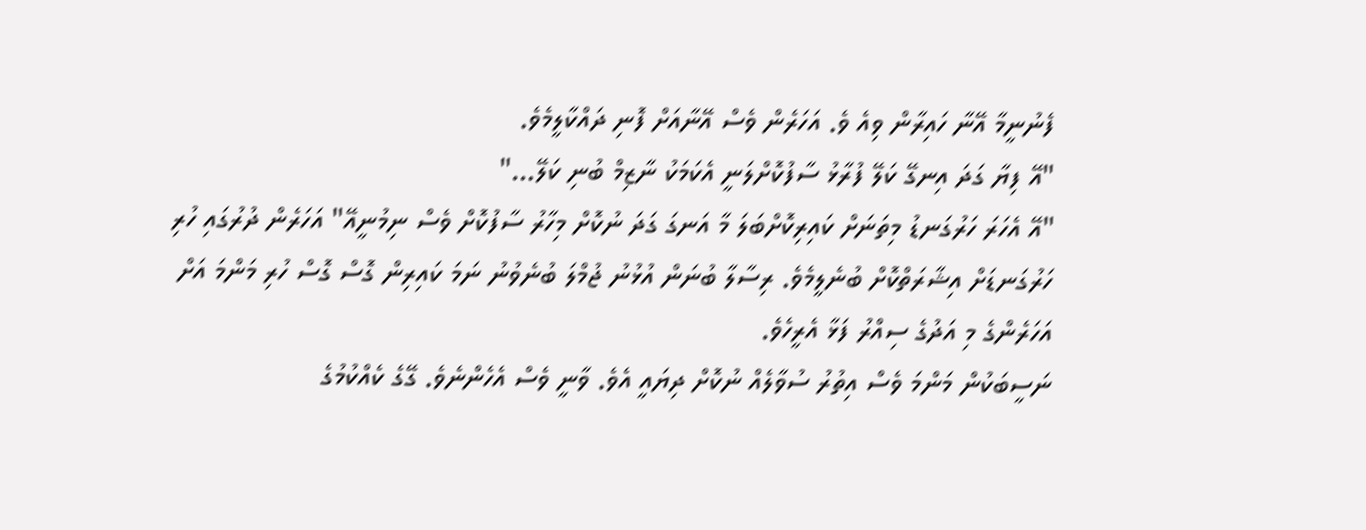ފެނުނީމާ އޭނާ ހައިރާން ވިއެ ވެ. އަހަރެން ވެސް އޭނާއަށް ފޮނި ދައްކާލީމެވެ.
"އޭ ފިޔާ ގަދަ އިނގޭ ކަލޭ ފުރާޅު ސާފުކޮށްލަނީ އެކަމަކު ނާޒިމް ބުނި ކަލޭ…"
"އޭ އެހަރަ ހަރުގަނޑު މިތަނަށް ކައިރިކޮށްބަލަ މާ އަނގަ ގަދަ ނުކޮށް މިހާރު ސާފުކޮށް ވެސް ނިމުނީއޭ" އަހަރެން ދުރުގައި ހުރި ހަރުގަނޑަށް އިޝާރަތްކޮށް ބުނެލީމެވެ. ރިސާލާ ބުނަން އުޅުނު ޖުމްލަ ބުނެވުނު ނަމަ ކައިރިން ގޮސް ގޮސް ހުރި މަންމަ އަށް އަހަރެންގެ މި އަދުގެ ސިއްރު ފަޅާ އެރީހެވެ.
ނަސީބަކުން މަންމަ ވެސް އިތުރު ސުވާލެއް ނުކޮށް ދިޔައީ އެވެ. ވާނީ ވެސް އެހެންނެވެ. ގޭގެ ކެއްކުމުގެ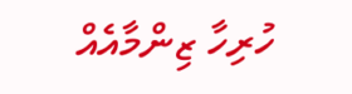ހުރިހާ ޒިންމާއެއް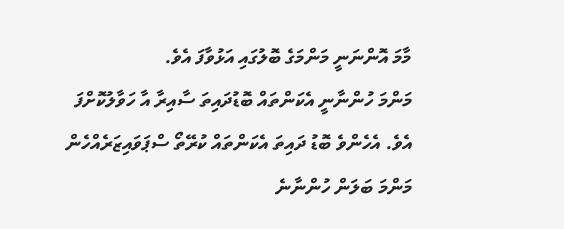މާމަ އޮންނަނީ މަންމަގެ ބޮލުގައި އަޅުވާފަ އެވެ.
މަންމަ ހުންނާނީ އެކަންތައް ބޮޑުދައިތަ ސާއިރާ އާ ހަވާލުކޮށްފަ އެވެ. އެހެންވެ ބޮޑު ދައިތަ އެކަންތައް ކުރޭތޯ ސްޕަވައިޒަރެއްހެން މަންމަ ބަލަން ހުންނާނެ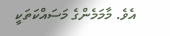އެވެ. މާމަމެންގެ މަސައްކަތަކީ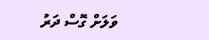ވަލަށް ގޮސް ދަރު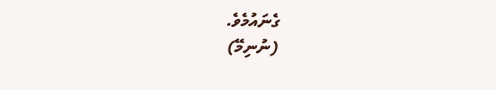ގެނައުމެވެ.
(ނުނިމޭ)